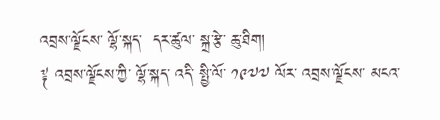འབྲས་ལྗོངས་ ལྷོ་སྐད་  དར་ཚུལ་ སྐྲ་རྩེ་ ཆུ་ཐིག།
༈ འབྲས་ལྗོངས་ཀྱི་ ལྷོ་སྐད་ འདི་ སྤྱི་ལོ་ ༡༩༧༧ ལོར་ འབྲས་ལྗོངས་ མངའ་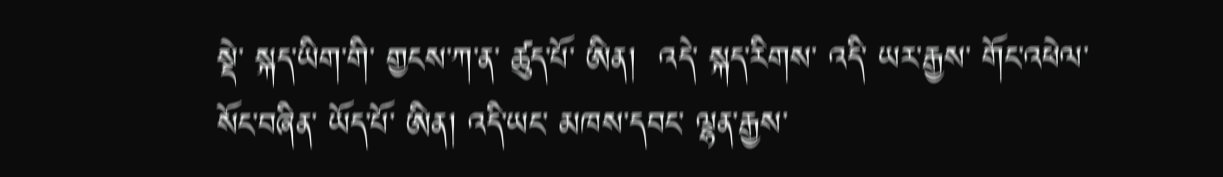སྡེ་ སྐད་ཡིག་གི་ གྱངས་ཀ་ན་ ཚུད་པོ་ ཨིན།  འདེ་ སྐད་རིགས་ འདི་ ཡར་རྒྱས་ གོང་འཕེལ་ སོང་བཞིན་ ཡོད་པོ་ ཨིན། འདི་ཡང་ མཁས་དབང་ ལྷན་རྒྱས་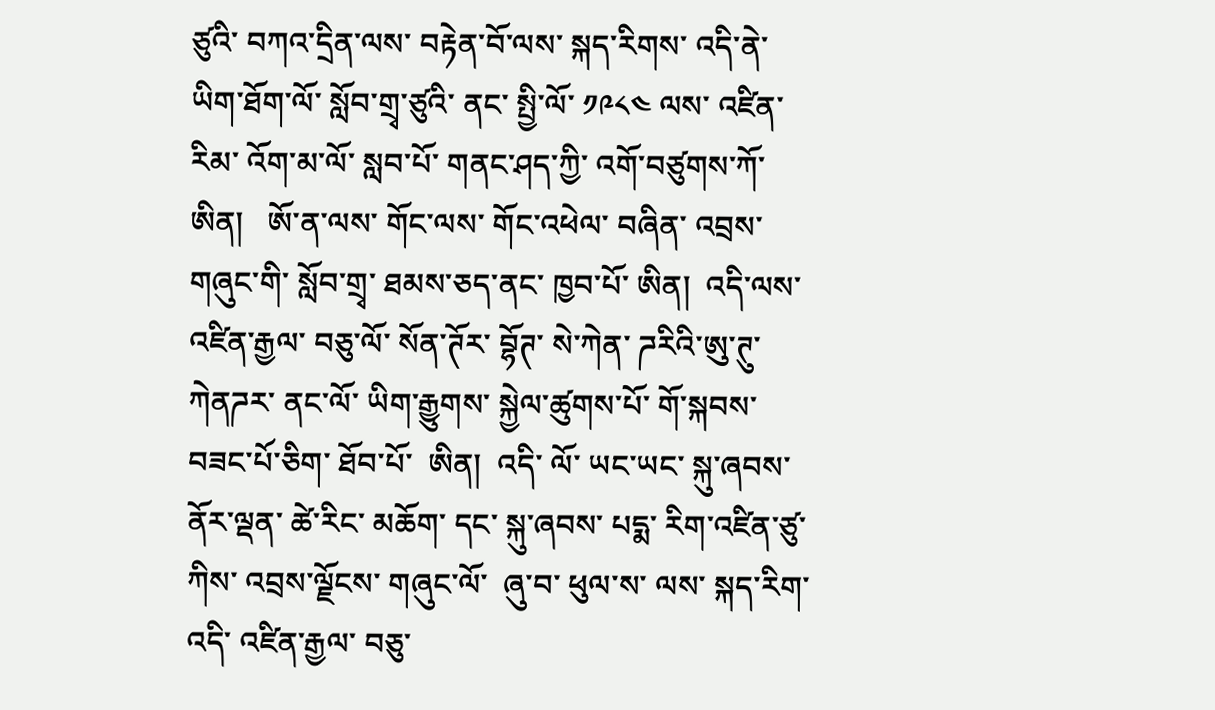ཙུའི་ བཀའ་དྲིན་ལས་ བརྟེན་བོ་ལས་ སྐད་རིགས་ འདི་ནེ་ ཡིག་ཐོག་ལོ་ སློབ་གྲྭ་ཙུའི་ ནང་ སྤྱི་ལོ་ ༡༩༨༤ ལས་ འཛིན་རིམ་ འོག་མ་ལོ་ སླབ་པོ་ གནང་ཤད་ཀྱི་ འགོ་བཙུགས་ཀོ་  ཨིན།   ཨོ་ན་ལས་ གོང་ལས་ གོང་འཕེལ་ བཞིན་ འབྲས་གཞུང་གི་ སློབ་གྲྭ་ ཐམས་ཅད་ནང་ ཁྱབ་པོ་ ཨིན།  འདི་ལས་ འཛིན་རྒྱལ་ བཅུ་ལོ་ སོན་ཊོར་ བྷོཊ་ སེ་ཀེན་ ཌརིའི་ཨུ་ཊུ་ཀེནཌར་ ནང་ལོ་ ཡིག་རྒྱུགས་ སྐྱེལ་ཚུགས་པོ་ གོ་སྐབས་ བཟང་པོ་ཅིག་ ཐོབ་པོ་  ཨིན།  འདི་ ལོ་ ཡང་ཡང་ སྐུ་ཞབས་ ནོར་ལྡན་ ཚེ་རིང་ མཆོག་ དང་ སྐུ་ཞབས་ པདྨ་ རིག་འཛིན་ཙུ་ཀིས་ འབྲས་ལྗོངས་ གཞུང་ལོ་  ཞུ་བ་ ཕུལ་ས་ ལས་ སྐད་རིག་ འདི་ འཛིན་རྒྱལ་ བཅུ་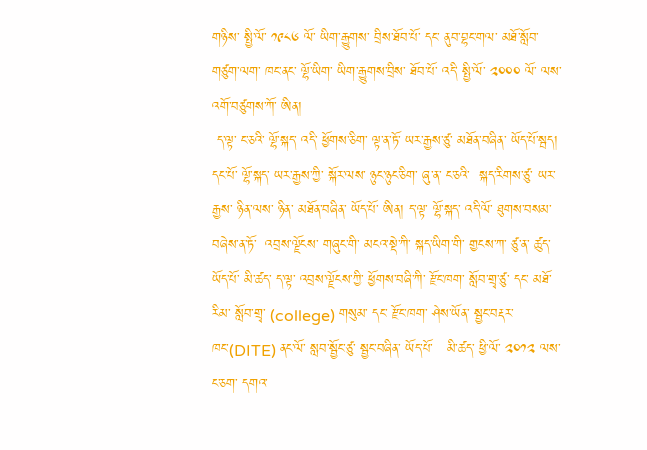གཉིས་ སྤྱི་ལོ་ ༡༩༨༦ ལོ་ ཡིག་རྒྱུགས་ བྲིས་ཐོབ་པོ་ དང་ ནུབ་བྷང་གལ་ མཐོ་སློབ་ གཙུག་ལག་ ཁང་ནང་ ལྷོ་ཡིག་ ཡིག་རྒྱུགས་བྲིས་ ཐོབ་པོ་ འདི་ སྤྱི་ལོ་ ༢༠༠༠ ལོ་ ལས་ འགོ་བཙུགས་ཀོ་ ཨིན།
 ད་ལྟ་ ང་ཅའི་ ལྷོ་སྐད་ འདི་ ཕྱོགས་ཅིག་ ལྟ་ན་ཏོ་ ཡར་རྒྱས་ཙུ་ མཐོན་བཞིན་ ཡོད་པོ་སྦད།  དང་པོ་ ལྷོ་སྐད་ ཡར་རྒྱས་ཀྱི་ སྐོར་ལས་ ཉུང་ཉུང་ཅིག་ ཞུ་ན་ ང་ཅའི་  སྐད་རིགས་ཙུ་ ཡར་རྒྱས་ ཉིན་ལས་ ཉིན་ མཐོན་བཞིན་ ཡོད་པོ་ ཨིན། ད་ལྟ་ ལྷོ་སྐད་ འདི་ལོ་ ཐུགས་བསམ་ བཞེས་ན་ཏོ་  འབྲས་ལྗོངས་ གཞུང་གི་ མངའ་སྡེ་ཀི་ སྐད་ཡིག་གི་ གྱངས་ཀ་ ཙུ་ན་ ཚུད་ཡོད་པོ་ མི་ཚད་ ད་ལྟ་ འབྲས་ལྗོངས་ཀྱི་ ཕྱོགས་བཞི་ཀི་ རྫོང་ཁག་ སློབ་གྲྭ་ཙུ་ དང་ མཐོ་རིམ་ སློབ་གྲྭ་ (college) གསུམ་ དང་ རྫོང་ཁག་ ཤེས་ཡོན་ སྦྱང་བརྡར་ ཁང་(DITE) ནང་ལོ་ སླབ་སྦྱོང་ཙུ་ སྦྱང་བཞིན་ ཡོད་པོ་   མི་ཚད་ ཕྱི་ལོ་ ༢༠༡༢ ལས་ ང་ཅག་ དགའ་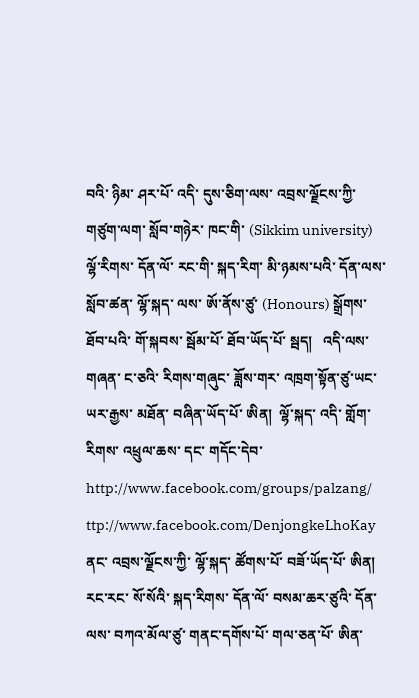བའི་ ཉིམ་ ཤར་པོ་ འདི་ དུས་ཅིག་ལས་ འབྲས་ལྗོངས་ཀྱི་ གཙུག་ལག་ སློབ་གཉེར་ ཁང་གི་ (Sikkim university) ལྷོ་རིགས་ དོན་ལོ་ རང་གི་ སྐད་རིག་ མི་ཉམས་པའི་ དོན་ལས་ སློབ་ཚན་ ལྷོ་སྐད་ ལས་ ཨོ་ནོས་ཙུ་ (Honours) སྒྲོགས་ཐོབ་པའི་ གོ་སྐབས་ སྦོམ་པོ་ ཐོབ་ཡོད་པོ་ སྦད།   འདི་ལས་ གཞན་ ང་ཅའི་ རིགས་གཞུང་ ཟློས་གར་ འཁྲག་སྟོན་ཙུ་ཡང་ ཡར་རྒྱས་ མཐོན་ བཞིན་ཡོད་པོ་ ཨིན།  ལྷོ་སྐད་ འདི་ གློག་རིགས་ འཕྲུལ་ཆས་ དང་ གདོང་དེབ་ http://www.facebook.com/groups/palzang/ ttp://www.facebook.com/DenjongkeLhoKay ནང་ འབྲས་ལྗོངས་ཀྱི་ ལྷོ་སྐད་ ཚོགས་པོ་ བཟོ་ཡོད་པོ་ ཨིན། རང་རང་ སོ་སོའི་ སྐད་རིགས་ དོན་ལོ་ བསམ་ཆར་ཙུའི་ དོན་ལས་ བཀའ་མོལ་ཙུ་ གནང་དགོས་པོ་ གལ་ཅན་པོ་ ཨིན་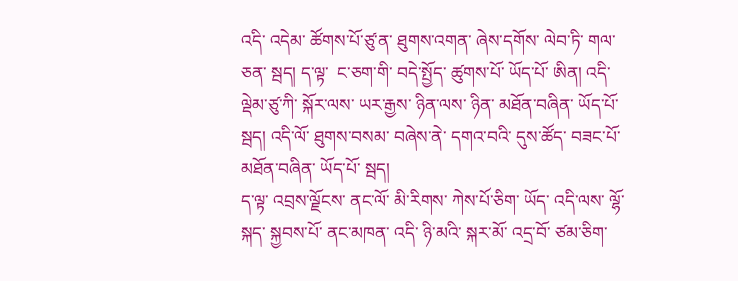འདི་ འདེམ་ ཚོགས་པོ་ཙུ་ན་ ཐུགས་འགན་ ཞེས་དགོས་ ལེབ་ཏི་ གལ་ཅན་ སྦད། ད་ལྟ་  ང་ཅག་གི་ བདེ་སྤྱོད་ ཚུགས་པོ་ ཡོད་པོ་ ཨིན། འདི་ ལྡེམ་ཙུ་ཀི་ སྐོར་ལས་ ཡར་རྒྱས་ ཉིན་ལས་ ཉིན་ མཐོན་བཞིན་ ཡོད་པོ་ སྦད། འདི་ལོ་ ཐུགས་བསམ་ བཞེས་ནེ་ དགའ་བའི་ དུས་ཚོད་ བཟང་པོ་ མཐོན་བཞིན་ ཡོད་པོ་ སྦད།
ད་ལྟ་ འབྲས་ལྗོངས་ ནང་ལོ་ མི་རིགས་ ཀེས་པོ་ཅིག་ ཡོད་ འདི་ལས་ ལྷོ་སྐད་ སྐྱབས་པོ་ ནང་མཁན་ འདི་ ཉི་མའི་ སྐར་མོ་ འདྲ་བོ་ ཙམ་ཅིག་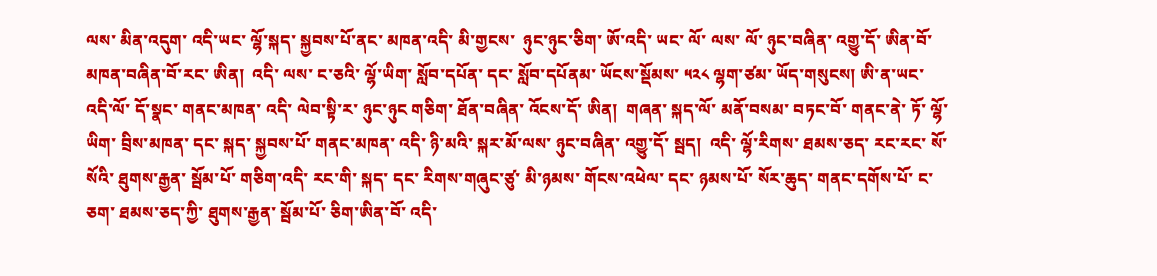ལས་ མིན་འདུག་ འདི་ཡང་ ལྷོ་སྐད་ སྐྱབས་པོ་ནང་ མཁན་འདི་ མི་གྱངས་  ཉུང་ཉུང་ཅིག་ ཨོ་འདི་ ཡང་ ལོ་ ལས་ ལོ་ ཉུང་བཞིན་ འགྱུ་དོ་ ཨིན་བོ་ མཁན་བཞིན་བོ་རང་ ཨིན།  འདི་ ལས་ ང་ཅའི་ ལྷོ་ཡིག་ སློབ་དཔོན་ དང་ སློབ་དཔོནམ་ ཡོངས་སྡོམས་ ༥༢༨ ལྷག་ཙམ་ ཡོད་གསུངས། ཨི་ན་ཡང་ འདི་ལོ་ དོ་སྣང་ གནང་མཁན་ འདི་ ལེབ་སྟི་ར་ ཉུང་ཉུང གཅིག་ ཐོན་བཞིན་ འོངས་དོ་ ཨིན།  གཞན་ སྐད་ལོ་ མནོ་བསམ་ བཏང་བོ་ གནང་ནེ་ ཏོ་ ལྷོ་ཡིག་ བྲིས་མཁན་ དང་ སྐད་ སྐྱབས་པོ་ གནང་མཁན་ འདི་ ཉི་མའི་ སྐར་མོ་ལས་ ཉུང་བཞིན་ འགྱུ་དོ་ སྦད།  འདི་ ལྷོ་རིགས་ ཐམས་ཅད་ རང་རང་ སོ་སོའི་ ཐུགས་རྒྱན་ སྦོམ་པོ་ གཅིག་འདི་ རང་གི་ སྐད་ དང་ རིགས་གཞུང་ཙུ་ མི་ཉམས་ གོངས་འཕེལ་ དང་ ཉམས་པོ་ སོར་ཆུད་ གནང་དགོས་པོ་ ང་ཅག་ ཐམས་ཅད་ཀྱི་ ཐུགས་རྒྱན་ སྦོམ་པོ་ ཅིག་ཨིན་བོ་ འདི་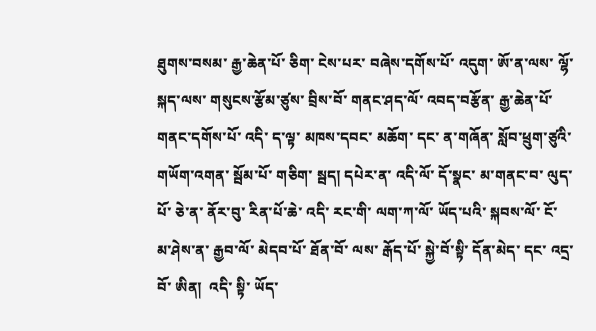ཐུགས་བསམ་ རྒྱ་ཆེན་པོ་ ཅིག་ ངེས་པར་ བཞེས་དགོས་པོ་ འདུག་ ཨོ་ན་ལས་ ལྷོ་སྐད་ལས་ གསུངས་རྩོམ་ཙུས་ བྲིས་བོ་ གནང་ཤད་ལོ་ འབད་བརྩོན་ རྒྱ་ཆེན་པོ་ གནང་དགོས་པོ་ འདི་ ད་ལྟ་ མཁས་དབང་ མཆོག་ དང་ ན་གཞོན་ སློབ་ཕྲུག་ཙུའི་ གཡོག་འགན་ སྦོམ་པོ་ གཅིག་ སྦད། དཔེར་ན་ འདི་ལོ་ དོ་སྣང་ མ་གནང་བ་ ལུད་པོ་ ཅེ་ན་ ནོར་བུ་ རིན་པོ་ཆེ་ འདི་ རང་གི་ ལག་ཀ་ལོ་ ཡོད་པའི་ སྐབས་ལོ་ ངོ་ མ་ཤེས་ན་ རྒྱབ་ལོ་ མེདབ་པོ་ ཐོན་བོ་ ལས་ རྒོད་པོ་ སྐྱེ་བོ་སྟི་ དོན་མེད་ དང་ འདྲ་བོ་ ཨིན།  འདི་ སྟི་ ཡོད་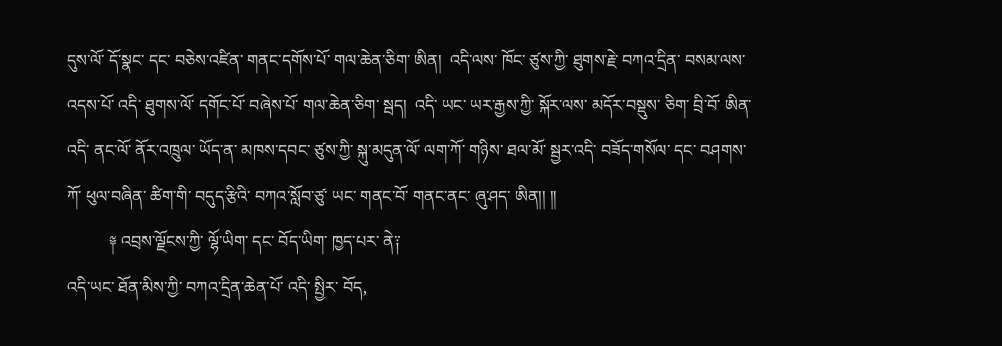དུས་ལོ་ དོ་སྣང་ དང་ བཅེས་འཛིན་ གནང་དགོས་པོ་ གལ་ཆེན་ཅིག་ ཨིན།  འདི་ལས་ ཁོང་ ཙུས་ཀྱི་ ཐུགས་རྗེ་ བཀའ་དྲིན་ བསམ་ལས་ འདས་པོ་ འདི་ ཐུགས་ལོ་ དགོང་པོ་ བཞེས་པོ་ གལ་ཆེན་ཅིག་ སྦད།  འདི་ ཡང་ ཡར་རྒྱས་ཀྱི་ སྐོར་ལས་ མདོར་བསྡུས་ ཅིག་ བྲི་བོ་ ཨིན་ འདི་ ནང་ལོ་ ནོར་འཁྲུལ་ ཡོད་ན་ མཁས་དབང་ ཙུས་ཀྱི་ སྐུ་མདུན་ལོ་ ལག་ཀོ་ གཉིས་ ཐལ་མོ་ སྦྱར་འདི་ བཟོད་གསོལ་ དང་ བཤགས་ཀོ་ ཕུལ་བཞིན་ ཚིག་གི་ བདུད་རྩིའི་ བཀའ་སློབ་ཙུ་ ཡང་ གནང་བོ་ གནང་ནང་ ཞུ་ཤད་ ཨིན།། ༎
          ༈ འབྲས་ལྗོངས་ཀྱི་ ལྷོ་ཡིག་ དང་ བོད་ཡིག་ ཁྱད་པར་ ནེ༑
འདི་ཡང་ ཐོན་མིས་ཀྱི་ བཀའ་དྲིན་ཆེན་པོ་ འདི་ སྤྱིར་ བོད,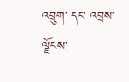འབྲུག་ དང་ འབྲས་ལྗོངས་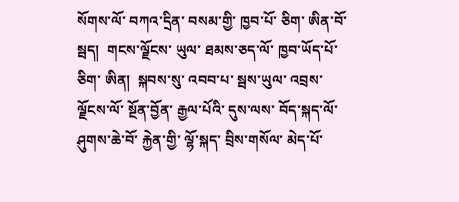སོགས་ལོ་ བཀའ་དྲིན་ བསམ་གྱི་ ཁྱབ་པོ་ ཅིག་ ཨིན་བོ་ སྦད།  གངས་ལྗོངས་ ཡུལ་ ཐམས་ཅད་ལོ་ ཁྱབ་ཡོད་པོ་ ཅིག་ ཨིན།  སྐབས་སུ་ འབབ་པ་ སྦས་ཡུལ་ འབྲས་ལྗོངས་ལོ་ སྔོན་བྱོན་ རྒྱལ་པོའི་ དུས་ལས་ བོད་སྐད་ལོ་ ཤུགས་ཆེ་བོ་ རྐྱེན་གྱི་ ལྷོ་སྐད་ བྲིས་གསོལ་ མེད་པོ་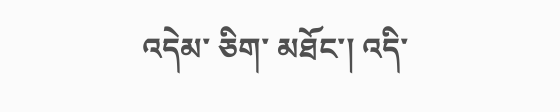འདེམ་ ཅིག་ མཐོང་། འདི་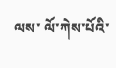ལས་ ལོ་ཀེས་པོའི་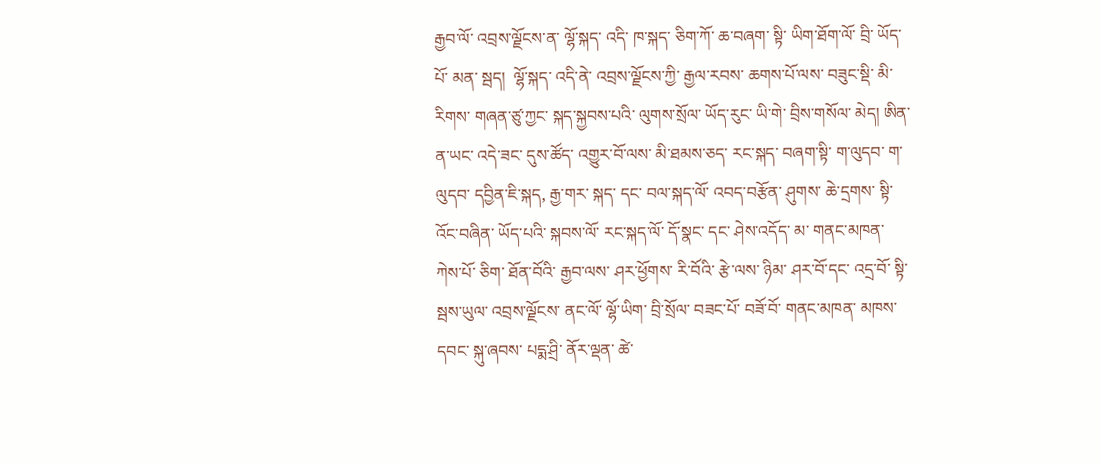རྒྱབ་ལོ་ འབྲས་ལྗོངས་ན་ ལྷོ་སྐད་ འདི་ ཁ་སྐད་ ཅིག་ཀོ་ ཆ་བཞག་ སྟི་ ཡིག་ཐོག་ལོ་ བྲི་ ཡོད་པོ་ མན་ སྦད།  ལྷོ་སྐད་ འདི་ནེ་ འབྲས་ལྗོངས་ཀྱི་ རྒྱལ་རབས་ ཆགས་པོ་ལས་ བཟུང་སྡི་ མི་རིགས་ གཞན་ཙུ་ཀྱང་ སྐད་སྐྱབས་པའི་ ལུགས་སྲོལ་ ཡོད་རུང་ ཡི་གེ་ བྲིས་གསོལ་ མེད། ཨིན་ན་ཡང་ འདེ་ཟང་ དུས་ཚོད་ འགྱུར་བོ་ལས་ མི་ཐམས་ཅད་ རང་སྐད་ བཞག་སྟི་ ག་ལུདབ་ ག་ལུདབ་ དབྱིན་ཇི་སྐད, རྒྱ་གར་ སྐད་ དང་ བལ་སྐད་ལོ་ འབད་བརྩོན་ ཤུགས་ ཆེ་དྲགས་ སྟི་ འོང་བཞིན་ ཡོད་པའི་ སྐབས་ལོ་ རང་སྐད་ལོ་ དོ་སྣང་ དང་ ཤེས་འདོད་ མ་ གནང་མཁན་ ཀེས་པོ་ ཅིག་ ཐོན་བོའི་ རྒྱབ་ལས་ ཤར་ཕྱོགས་ རི་བོའི་ རྩེ་ལས་ ཉིམ་ ཤར་བོ་དང་ འདྲ་བོ་ སྟི་ སྦས་ཡུལ་ འབྲས་ལྗོངས་ ནང་ལོ་ ལྷོ་ཡིག་ བྲི་སྲོལ་ བཟང་པོ་ བཟོ་བོ་ གནང་མཁན་ མཁས་དབང་ སྐུ་ཞབས་ པདྨ་ཤྲི་ ནོར་ལྡན་ ཚེ་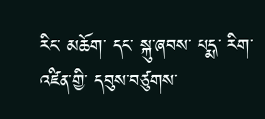རིང་ མཆོག་ དང་ སྐུ་ཞབས་ པདྨ་ རིག་འཛིན་གྱི་ དབུས་བཙུགས་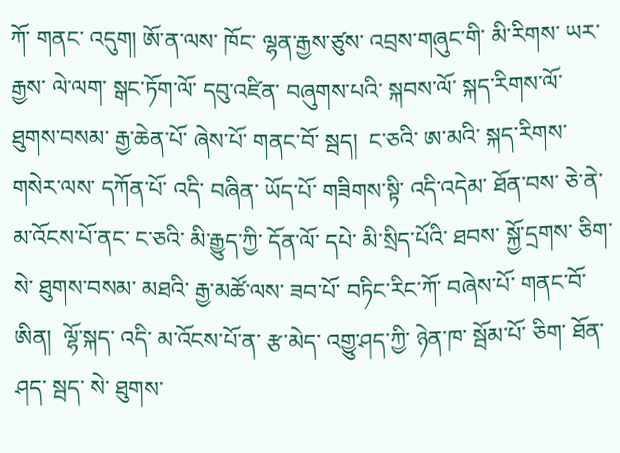ཀོ་ གནང་ འདུག། ཨོ་ན་ལས་ ཁོང་ ལྷན་རྒྱས་ཙུས་ འབྲས་གཞུང་གི་ མི་རིགས་ ཡར་རྒྱས་ ལེ་ལག་ སྒང་ཏོག་ལོ་ དབུ་འཛིན་ བཞུགས་པའི་ སྐབས་ལོ་ སྐད་རིགས་ལོ་ ཐུགས་བསམ་ རྒྱ་ཆེན་པོ་ ཞེས་པོ་ གནང་བོ་ སྦད།  ང་ཅའི་ ཨ་མའི་ སྐད་རིགས་ གསེར་ལས་ དཀོན་པོ་ འདི་ བཞིན་ ཡོད་པོ་ གཟིགས་སྟི་ འདི་འདེམ་ ཐོན་བས་ ཅེ་ནེ་ མ་འོངས་པོ་ནང་ ང་ཅའི་ མི་རྒྱུད་ཀྱི་ དོན་ལོ་ དཔེ་ མི་སྲིད་པོའི་ ཐབས་ སྐྱོ་དྲགས་ ཅིག་ སེ་ ཐུགས་བསམ་ མཐའི་ རྒྱ་མཚོ་ལས་ ཟབ་པོ་ བཏིང་རིང་ཀོ་ བཞེས་པོ་ གནང་བོ་ ཨིན།  ལྷོ་སྐད་ འདི་ མ་འོངས་པོ་ན་ རྩ་མེད་ འགྱུ་ཤད་ཀྱི་ ཉེན་ཁ་ སྦོམ་པོ་ ཅིག་ ཐོན་ཤད་ སྦད་ སེ་ ཐུགས་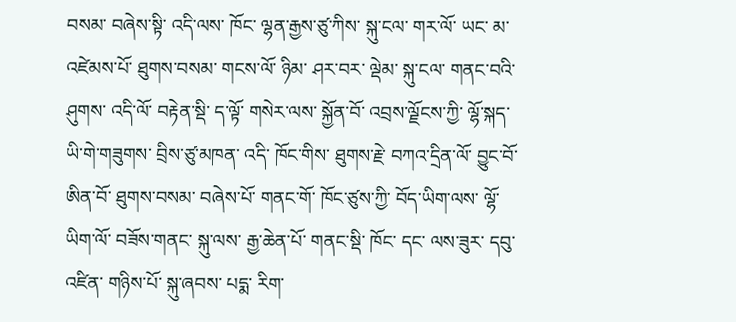བསམ་ བཞེས་སྟི་ འདི་ལས་ ཁོང་ ལྷན་རྒྱས་ཙུ་ཀིས་ སྐུ་ངལ་ གར་ལོ་ ཡང་ མ་འཛེམས་པོ་ ཐུགས་བསམ་ གངས་ལོ་ ཉིམ་ ཤར་བར་ ལྡེམ་ སྐུ་ངལ་ གནང་བའི་ཤུགས་ འདི་ལོ་ བརྟེན་སྡི་ ད་ལྟོ་ གསེར་ལས་ སྐྱོན་བོ་ འབྲས་ལྗོངས་ཀྱི་ ལྷོ་སྐད་ ཡི་གེ་གཟུགས་ བྲིས་ཙུ་མཁན་ འདི་ ཁོང་གིས་ ཐུགས་རྗེ་ བཀའ་དྲིན་ལོ་ བྱུང་བོ་ ཨིན་བོ་ ཐུགས་བསམ་ བཞེས་པོ་ གནང་གོ་ ཁོང་ཙུས་ཀྱི་ བོད་ཡིག་ལས་ ལྷོ་ཡིག་ལོ་ བཟོས་གནང་ སྐུ་ལས་ རྒྱ་ཆེན་པོ་ གནང་སྡི་ ཁོང་ དང་ ལས་ཟུར་ དབུ་འཛིན་ གཉིས་པོ་ སྐུ་ཞབས་ པདྨ་ རིག་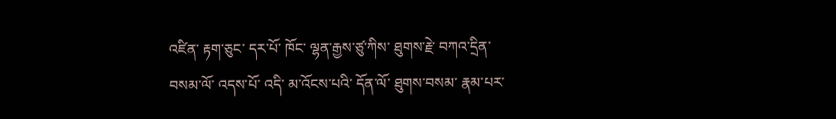འཛིན་ རྟག་ཅུང་ དར་པོ་ ཁོང་ ལྷན་རྒྱས་ཙུ་ཀིས་ ཐུགས་རྗེ་ བཀའ་དྲིན་ བསམ་ལོ་ འདས་པོ་ འདི་ མ་འོངས་པའི་ དོན་ལོ་ ཐུགས་བསམ་ རྣམ་པར་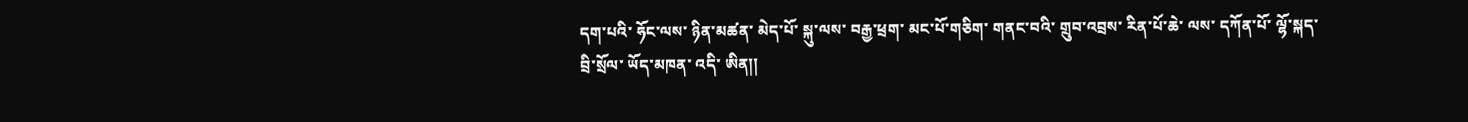དག་པའི་ ཧོང་ལས་ ཉིན་མཚན་ མེད་པོ་ སྐུ་ལས་ བརྒྱ་ཕྲག་ མང་པོ་གཅིག་ གནང་བའི་ གྲུབ་འབྲས་ རིན་པོ་ཆེ་ ལས་ དཀོན་པོ་ ལྷོ་སྐད་ བྲི་སྲོལ་ ཡོད་མཁན་ འདི་ ཨིན།།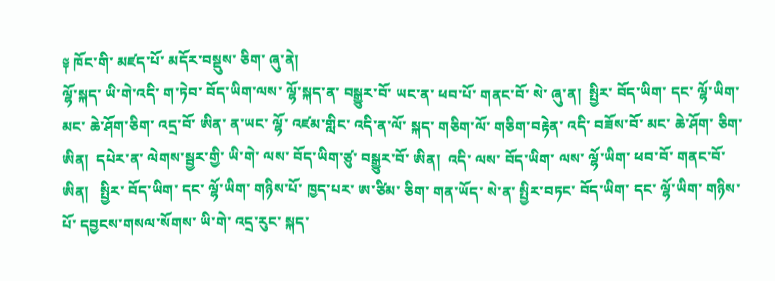༈ ཁོང་གི་ མཛད་པོ་ མདོར་བསྡུས་ ཅིག་ ཞུ་ནེ།
ལྷོ་སྐད་ ཡི་གེ་འདི་ ག་ཏེབ་ བོད་ཡིག་ལས་ ལྷོ་སྐད་ན་ བསྒྱུར་བོ་ ཡང་ན་ ཕབ་པོ་ གནང་བོ་ སེ་ ཞུ་ན།  སྤྱིར་ བོད་ཡིག་ དང་ ལྷོ་ཡིག་ མང་ ཆེ་ཤོག་ཅིག་ འདྲ་བོ་ ཨིན་ ན་ཡང་ ལྷོ་ འཛམ་གླིང་ འདི་ན་ལོ་ སྐད་ གཅིག་ལོ་ གཅིག་བརྟེན་ འདི་ བཟོས་བོ་ མང་ ཆེ་ཤོག་ ཅིག་ ཨིན།  དཔེར་ན་ ལེགས་སྦྱར་གྱི་ ཡི་གེ་ ལས་ བོད་ཡིག་ཙུ་ བསྒྱུར་བོ་ ཨིན།  འདི་ ལས་ བོད་ཡིག་ ལས་ ལྷོ་ཡིག་ ཕབ་བོ་ གནང་བོ་ ཨིན།   སྤྱིར་ བོད་ཡིག་ དང་ ལྷོ་ཡིག་ གཉིས་པོ་ ཁྱད་པར་ ཨ་ཙིམ་ ཅིག་ གན་ཡོད་ སེ་ན་ སྤྱིར་བཏང་ བོད་ཡིག་ དང་ ལྷོ་ཡིག་ གཉིས་པོ་ དབྱངས་གསལ་སོགས་ ཡི་གེ་ འདྲ་རུང་ སྐད་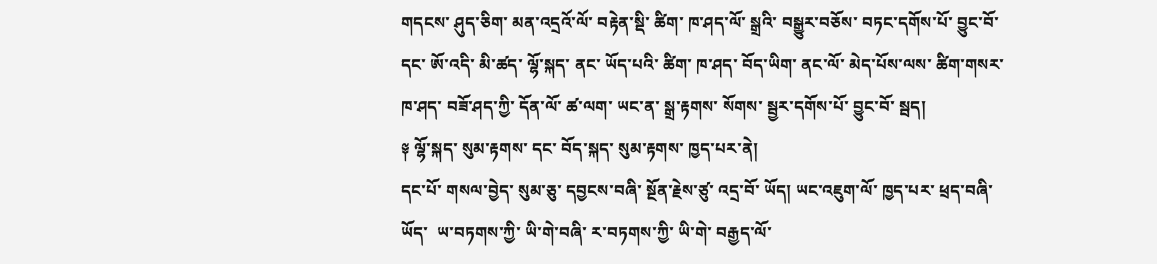གདངས་ ཤུད་ཅིག་ མན་འདྲའོ་ལོ་ བརྟེན་སྡི་ ཚིག་ ཁ་ཤད་ལོ་ སྒྲའི་ བསྒྱུར་བཅོས་ བཏང་དགོས་པོ་ བྱུང་བོ་ དང་ ཨོ་འདི་ མི་ཚད་ ལྷོ་སྐད་ ནང་ ཡོད་པའི་ ཚིག་ ཁ་ཤད་ བོད་ཡིག་ ནང་ལོ་ མེད་པོས་ལས་ ཚིག་གསར་ ཁ་ཤད་ བཟོ་ཤད་ཀྱི་ དོན་ལོ་ ཚ་ལག་ ཡང་ན་ སྒྲ་རྟགས་ སོགས་ སྦྱར་དགོས་པོ་ བྱུང་བོ་ སྦད།
༈ ལྷོ་སྐད་ སུམ་རྟགས་ དང་ བོད་སྐད་ སུམ་རྟགས་ ཁྱད་པར་ནེ།
དང་པོ་ གསལ་བྱེད་ སུམ་ཅུ་ དབྱངས་བཞི་ སྔོན་རྗེས་ཙུ་ འདྲ་བོ་ ཡོད། ཡང་འཇུག་ལོ་ ཁྱད་པར་ ཕྲད་བཞི་ ཡོད་  ཡ་བཏགས་ཀྱི་ ཡི་གེ་བཞི་ ར་བཏགས་ཀྱི་ ཡི་གེ་ བརྒྱད་ལོ་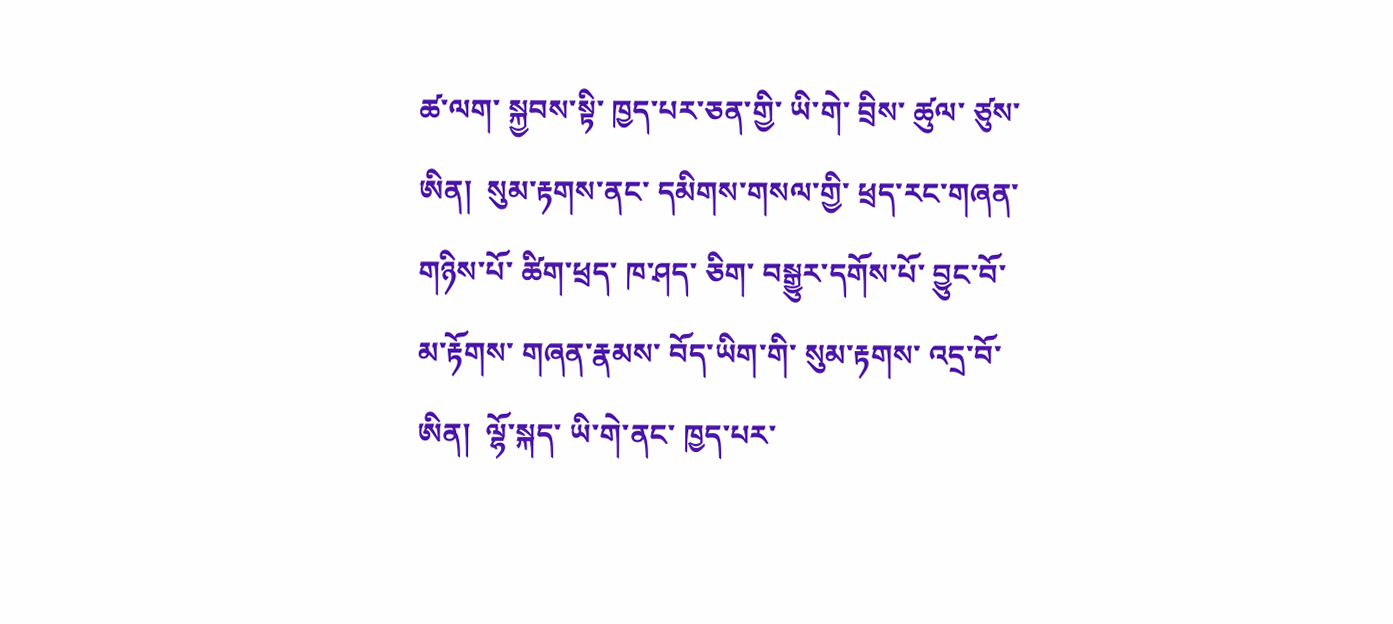ཚ་ལག་ སྐྱབས་སྟི་ ཁྱད་པར་ཅན་གྱི་ ཡི་གེ་ བྲིས་ ཚུལ་ ཙུས་ ཨིན།  སུམ་རྟགས་ནང་ དམིགས་གསལ་གྱི་ ཕྲད་རང་གཞན་ གཉིས་པོ་ ཚིག་ཕྲད་ ཁ་ཤད་ ཅིག་ བསྒྱུར་དགོས་པོ་ བྱུང་བོ་ མ་རྟོགས་ གཞན་རྣམས་ བོད་ཡིག་གི་ སུམ་རྟགས་ འདྲ་བོ་ ཨིན།  ལྷོ་སྐད་ ཡི་གེ་ནང་ ཁྱད་པར་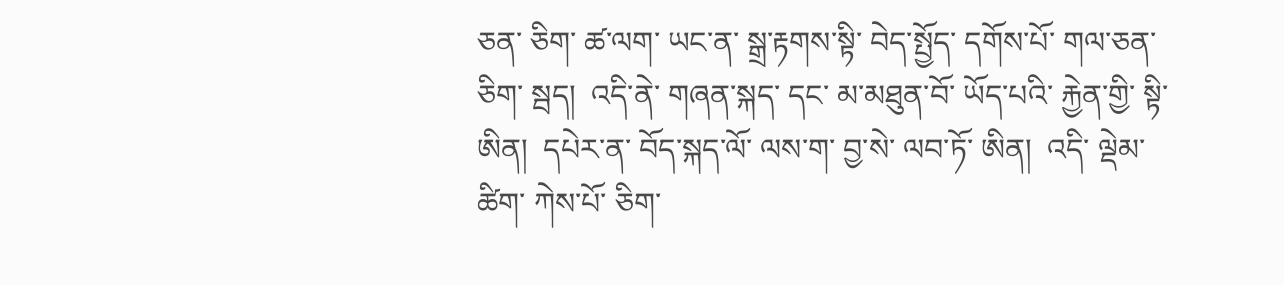ཅན་ ཅིག་ ཚ་ལག་ ཡང་ན་ སྒྲ་རྟགས་སྟི་ བེད་སྤྱོད་ དགོས་པོ་ གལ་ཅན་ ཅིག་ སྦད།  འདི་ནེ་ གཞན་སྐད་ དང་ མ་མཐུན་བོ་ ཡོད་པའི་ རྐྱེན་གྱི་ སྟི་ ཨིན།  དཔེར་ན་ བོད་སྐད་ལོ་ ལས་ག་ བྱ་སེ་ ལབ་ཏོ་ ཨིན།  འདི་ ལྡེམ་ ཚིག་ ཀེས་པོ་ ཅིག་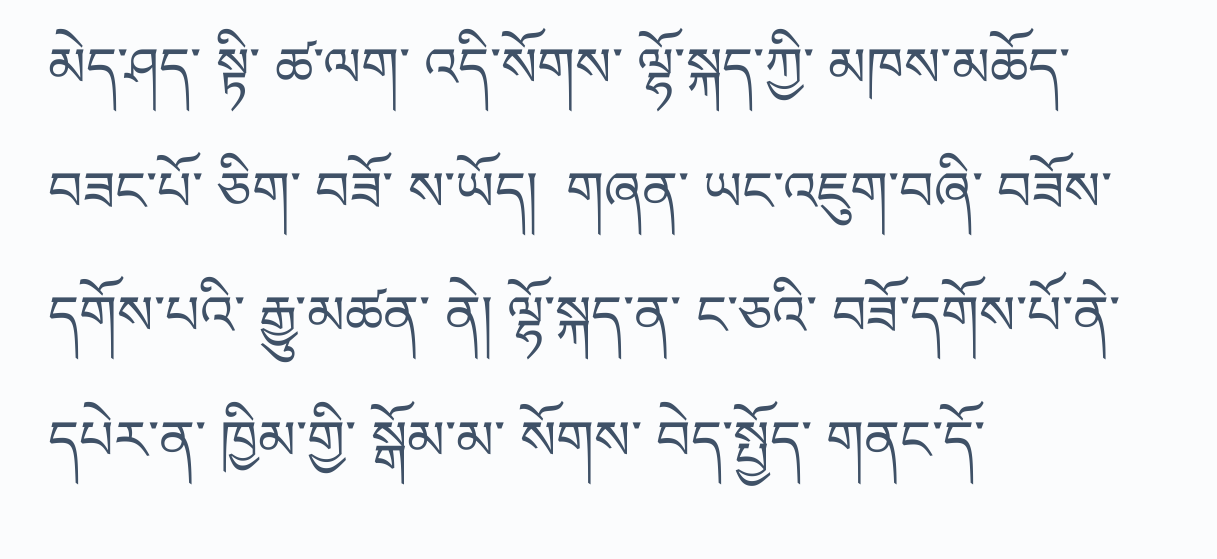མེད་ཤད་ སྟི་ ཚ་ལག་ འདི་སོགས་ ལྷོ་སྐད་ཀྱི་ མཁས་མཆོད་ བཟང་པོ་ ཅིག་ བཟོ་ ས་ཡོད།  གཞན་ ཡང་འཇུག་བཞི་ བཟོས་དགོས་པའི་ རྒྱུ་མཚན་ ནེ། ལྷོ་སྐད་ན་ ང་ཅའི་ བཟོ་དགོས་པོ་ནེ་ དཔེར་ན་ ཁྱིམ་གྱི་ སྒོམ་མ་ སོགས་ བེད་སྤྱོད་ གནང་དོ་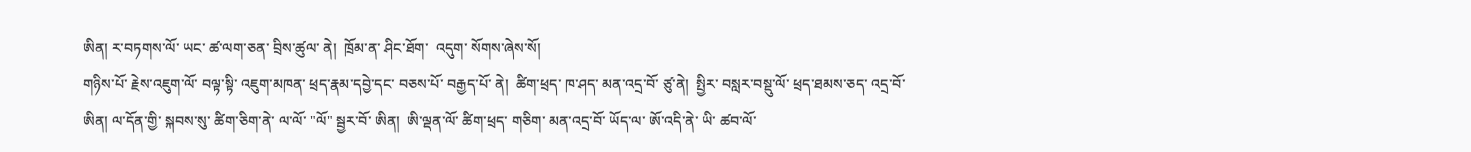ཨིན། ར་བཏགས་ལོ་ ཡང་ ཚ་ལག་ཅན་ བྲིས་ཚུལ་ ནེ།  ཁྲོམ་ན་ ཤིང་ཐོག་  འདུག་ སོགས་ཞེས་སོ།
གཉིས་པོ་ རྗེས་འཇུག་ལོ་ བལྟ་སྟི་ འཇུག་མཁན་ ཕྲད་རྣམ་དབྱེ་དང་ བཅས་པོ་ བརྒྱད་པོ་ ནེ།  ཚིག་ཕྲད་ ཁ་ཤད་ མན་འདྲ་བོ་ ཙུ་ནེ།  སྤྱིར་ བསླར་བསྡུ་ལོ་ ཕྲད་ཐམས་ཅད་ འདྲ་བོ་ ཨིན། ལ་དོན་གྱི་ སྐབས་སུ་ ཚིག་ཅིག་ནེ་ ལ་ལོ་ "ལོ" སྦྱར་བོ་ ཨིན།  ཨི་ལྡན་ལོ་ ཚིག་ཕྲད་ གཅིག་ མན་འདྲ་བོ་ ཡོད་ལ་ ཨོ་འདི་ནེ་ ཡི་ ཚབ་ལོ་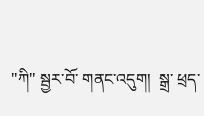"ཀི" སྦྱར་བོ་ གནང་འདུག།  སྒྲ་ ཕྲད་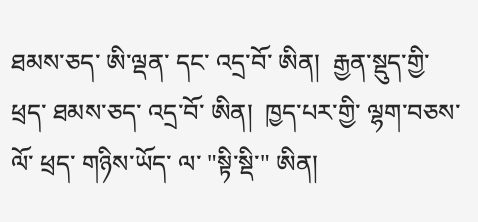ཐམས་ཅད་ ཨི་ལྡན་ དང་ འདྲ་བོ་ ཨིན།  རྒྱན་སྡུད་གྱི་ ཕྲད་ ཐམས་ཅད་ འདྲ་བོ་ ཨིན།  ཁྱད་པར་གྱི་ ལྷག་བཅས་ལོ་ ཕྲད་ གཉིས་ཡོད་ ལ་ "སྟི་སྡི་" ཨིན།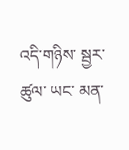འདི་གཉིས་ སྦྱར་ཚུལ་ ཡང་ མན་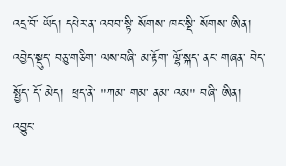འདྲ་བོ་ ཡོད། དཔེར་ན་ འབབ་སྟི་ སོགས་ ཁང་སྡི་ སོགས་ ཨིན།  འབྱེད་སྡུད་ བཅུ་གཅིག་ ལས་བཞི་ མ་རྟོག་ ལྷོ་སྐད་ ནང་ གཞན་ བེད་སྤྱོད་ དོ་ མེད།  ཕྲད་ནེ་ "ཀམ་ གམ་ ནམ་ འམ" བཞི་ ཨིན།  འབྱུང་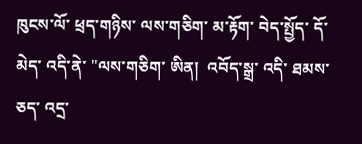ཁུངས་ལོ་ ཕྲད་གཉིས་ ལས་གཅིག་ མ་རྟོག་ བེད་སྤྱོད་ དོ་ མེད་ འདི་ནེ་ "ལས་གཅིག་ ཨིན།  འབོད་སྒྲ་ འདི་ ཐམས་ཅད་ འདྲ་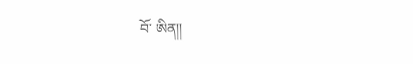བོ་ ཨིན།།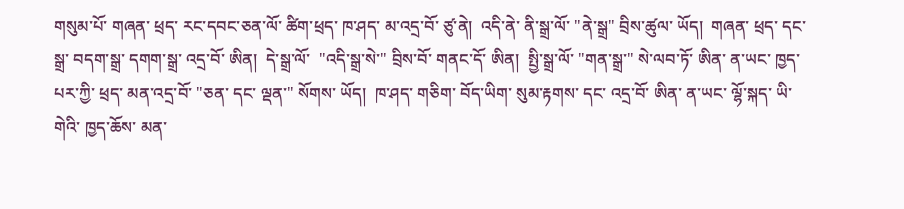གསུམ་པོ་ གཞན་ ཕྲད་ རང་དབང་ཅན་ལོ་ ཚིག་ཕྲད་ ཁ་ཤད་ མ་འདྲ་བོ་ ཙུ་ནེ།  འདི་ནེ་ ནི་སྒྲ་ལོ་ "ནེ་སྒྲ" བྲིས་ཚུལ་ ཡོད།  གཞན་ ཕྲད་ དང་སྒྲ་ བདག་སྒྲ་ དགག་སྒྲ་ འདྲ་བོ་ ཨིན།  དེ་སྒྲ་ལོ་  "འདི་སྒྲ་སེ་" བྲིས་བོ་ གནང་དོ་ ཨིན།  སྤྱི་སྒྲ་ལོ་ "གན་སྒྲ་" སེ་ལབ་ཏོ་ ཨིན་ ན་ཡང་ ཁྱད་པར་ཀྱི་ ཕྲད་ མན་འདྲ་བོ་ "ཅན་ དང་ ལྡན་" སོགས་ ཡོད།  ཁ་ཤད་ གཅིག་ བོད་ཡིག་ སུམ་རྟགས་ དང་ འདྲ་བོ་ ཨིན་ ན་ཡང་ ལྷོ་སྐད་ ཡི་གེའི་ ཁྱད་ཆོས་ མན་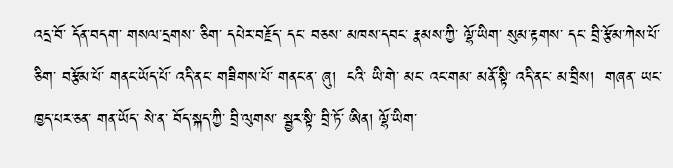འདྲ་བོ་ དོན་བདག་ གསལ་དྲགས་ ཅིག་ དཔེར་བརྗོད་ དང་ བཅས་ མཁས་དབང་ རྣམས་ཀྱི་ ལྷོ་ཡིག་ སུམ་རྟགས་ དང་ བྲི་རྩོམ་ཀེས་པོ་ ཅིག་ བརྩོམ་པོ་ གནང་ཡོད་པོ་ འདི་ནང་ གཟིགས་པོ་ གནང་ན་ ཞུ།  ངའི་ ཡི་གེ་ མང་ འང་གམ་ མནོ་སྟི་ འདི་ནང་ མ་བྲིས།  གཞན་ ཡང་ ཁྱད་པར་ཅན་ གན་ཡོད་ སེ་ན་ བོད་སྐད་ཀྱི་ བྲི་ལུགས་ སྦྱར་སྟི་ བྲི་ཏོ་ ཨིན། ལྷོ་ཡིག་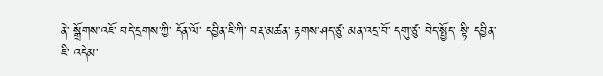ནེ་ སྒྲོགས་འཇོ་ བདེ་དྲགས་ཀྱི་ དོན་ལོ་ དབྱིན་ཇི་ཀི་ བརྡ་མཚན་ རྟགས་ཤད་ཙུ་ མན་འདྲ་བོ་ དགུ་ཙུ་ བེད་སྤྱོད་ སྟི་ དབྱིན་ཇི་ འདེམ་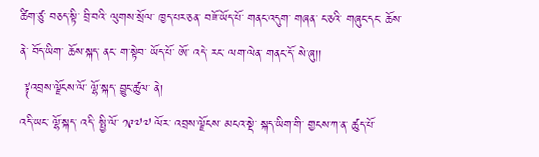ཚིག་ཙུ་ བཅད་སྟི་ བྲི་བའི་ ལུགས་སྲོལ་ ཁྱད་པར་ཅན་ བཟོ་ཡོད་པོ་ གནང་འདུག་ གཞན་ ང་ཅའི་ གཞུང་དང་ ཆོས་ནེ་ བོད་ཡིག་ ཆོས་སྐད་ ནང་ ག་སྟེབ་ ཡོད་པོ་ ཨོ་ འདེ་ རང་ ལག་ལེན་ གནང་དོ་ སེ་ཞུ།།
 ༈འབྲས་ལྗོངས་ལོ་ ལྷོ་སྐད་ བྱུང་ཚུལ་ ནེ།
འདི་ཡང་ ལྷོ་སྐད་ འདི་ སྤྱི་ལོ་ ༡༩༧༧ ལོར་ འབྲས་ལྗོངས་ མངའ་སྡེ་ སྐད་ཡིག་གི་ གྱངས་ཀ་ན་ ཚུད་པོ་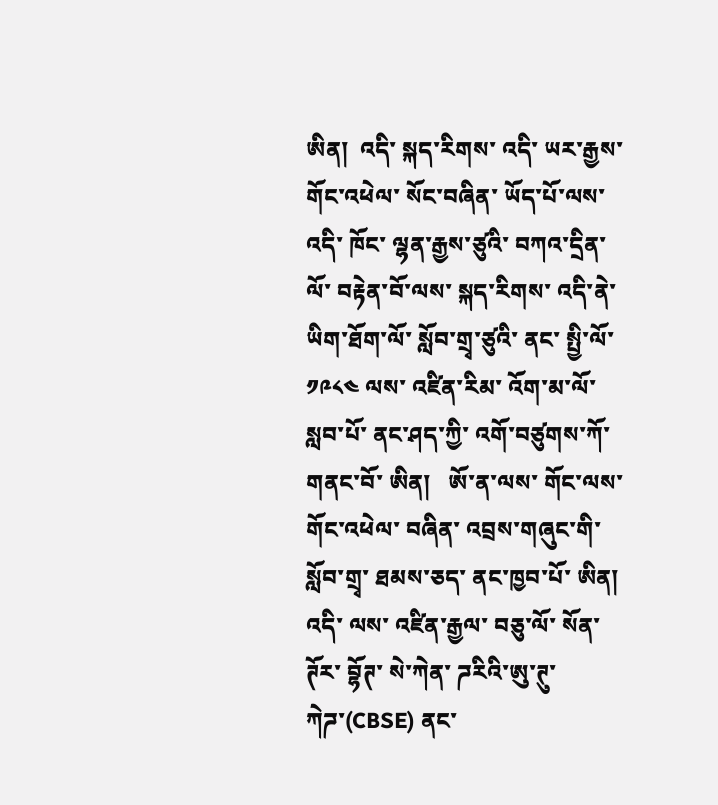ཨིན།  འདི་ སྐད་རིགས་ འདི་ ཡར་རྒྱས་ གོང་འཕེལ་ སོང་བཞིན་ ཡོད་པོ་ལས་ འདི་ ཁོང་ ལྷན་རྒྱས་ཙུའི་ བཀའ་དྲིན་ལོ་ བརྟེན་བོ་ལས་ སྐད་རིགས་ འདི་ནེ་ ཡིག་ཐོག་ལོ་ སློབ་གྲྭ་ཙུའི་ ནང་ སྤྱི་ལོ་ ༡༩༨༤ ལས་ འཛིན་རིམ་ འོག་མ་ལོ་ སླབ་པོ་ ནང་ཤད་ཀྱི་ འགོ་བཙུགས་ཀོ་ གནང་བོ་ ཨིན།   ཨོ་ན་ལས་ གོང་ལས་ གོང་འཕེལ་ བཞིན་ འབྲས་གཞུང་གི་ སློབ་གྲྭ་ ཐམས་ཅད་ ནང་ཁྱབ་པོ་ ཨིན།  འདི་ ལས་ འཛིན་རྒྱལ་ བཅུ་ལོ་ སོན་ཊོར་ བྷོཊ་ སེ་ཀེན་ ཌརིའི་ཨུ་ཊུ་ཀེཌ་(CBSE) ནང་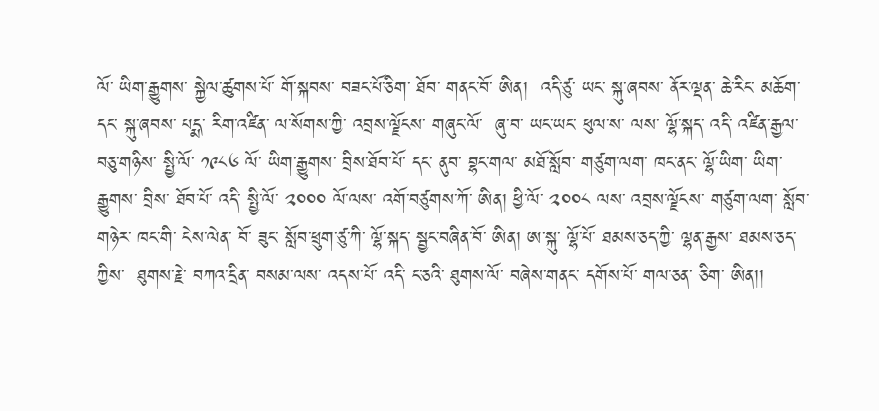ལོ་ ཡིག་རྒྱུགས་ སྐྱེལ་ཚུགས་པོ་ གོ་སྐབས་ བཟང་པོ་ཅིག་ ཐོབ་ གནང་བོ་ ཨིན།  འདི་ཙུ་ ཡང་ སྐུ་ཞབས་ ནོར་ལྡན་ ཆེ་རིང་ མཆོག་ དང་ སྐུ་ཞབས་ པདྨ་ རིག་འཛིན་ ལ་སོགས་ཀྱི་ འབྲས་ལྗོངས་ གཞུང་ལོ་  ཞུ་བ་ ཡང་ཡང་ ཕུལ་ས་ ལས་ ལྷོ་སྐད་ འདི་ འཛིན་རྒྱལ་ བཅུ་གཉིས་ སྤྱི་ལོ་ ༡༩༨༦ ལོ་ ཡིག་རྒྱུགས་ བྲིས་ཐོབ་པོ་ དང་ ནུབ་ བྷང་གལ་ མཐོ་སློབ་ གཙུག་ལག་ ཁང་ནང་ ལྷོ་ཡིག་ ཡིག་རྒྱུགས་ བྲིས་ ཐོབ་པོ་ འདི་ སྤྱི་ལོ་ ༢༠༠༠ ལོ་ལས་ འགོ་བཙུགས་ཀོ་ ཨིན། ཕྱི་ལོ་ ༢༠༠༨ ལས་ འབྲས་ལྗོངས་ གཙུག་ལག་ སློབ་གཉེར་ ཁང་གི་ ངེས་ལེན་ བོ་ ཟུང་ སློབ་ཕྲུག་ཙུ་ཀི་ ལྷོ་སྐད་ སྦྱང་བཞིན་བོ་ ཨིན། ཨ་སྐུ་ ལྷོ་པོ་ ཐམས་ཅད་ཀྱི་ ལྷན་རྒྱས་ ཐམས་ཅད་ཀྱིས་  ཐུགས་རྗེ་ བཀའ་དྲིན་ བསམ་ལས་ འདས་པོ་ འདི་ ང་ཅའི་ ཐུགས་ལོ་ བཞེས་གནང་ དགོས་པོ་ གལ་ཅན་ ཅིག་ ཨིན།།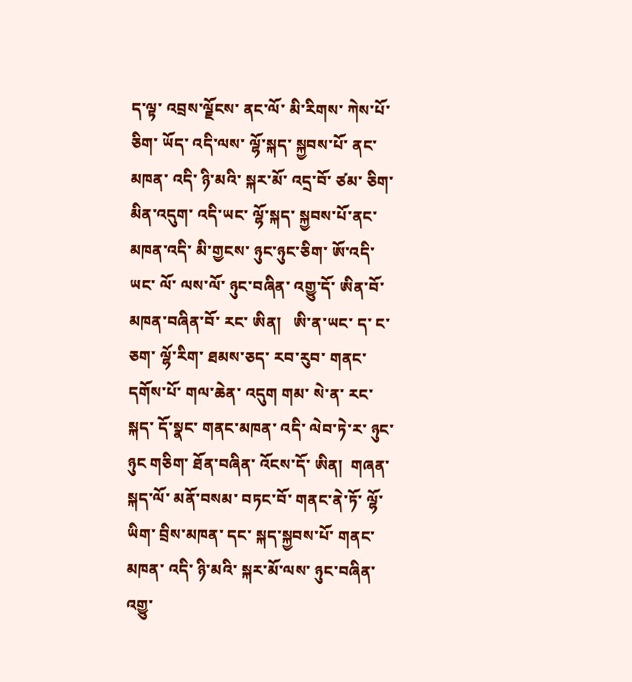ད་ལྟ་ འབྲས་ལྗོངས་ ནང་ལོ་ མི་རིགས་ ཀེས་པོ་  ཅིག་ ཡོད་ འདི་ལས་ ལྷོ་སྐད་ སྐྱབས་པོ་ ནང་མཁན་ འདི་ ཉི་མའི་ སྐར་མོ་ འདྲ་བོ་ ཙམ་ ཅིག་ མིན་འདུག་ འདི་ཡང་ ལྷོ་སྐད་ སྐྱབས་པོ་ནང་ མཁན་འདི་ མི་གྱངས་ ཉུང་ཉུང་ཅིག་ ཨོ་འདི་ ཡང་ ལོ་ ལས་ལོ་ ཉུང་བཞིན་ འགྱུ་དོ་ ཨིན་བོ་ མཁན་བཞིན་བོ་ རང་ ཨིན།   ཨི་ན་ཡང་ ད་ ང་ཅག་ ལྷོ་རིག་ ཐམས་ཅད་ རབ་རུབ་ གནང་དགོས་པོ་ གལ་ཆེན་ འདུག གམ་ སེ་ན་ རང་སྐད་ དོ་སྣང་ གནང་མཁན་ འདི་ ལེབ་ཏེ་ར་ ཉུང་ཉུང གཅིག་ ཐོན་བཞིན་ འོངས་དོ་ ཨིན།  གཞན་ སྐད་ལོ་ མནོ་བསམ་ བཏང་བོ་ གནང་ནེ་ཏོ་ ལྷོ་ཡིག་ བྲིས་མཁན་ དང་ སྐད་སྐྱབས་པོ་ གནང་མཁན་ འདི་ ཉི་མའི་ སྐར་མོ་ལས་ ཉུང་བཞིན་ འགྱུ་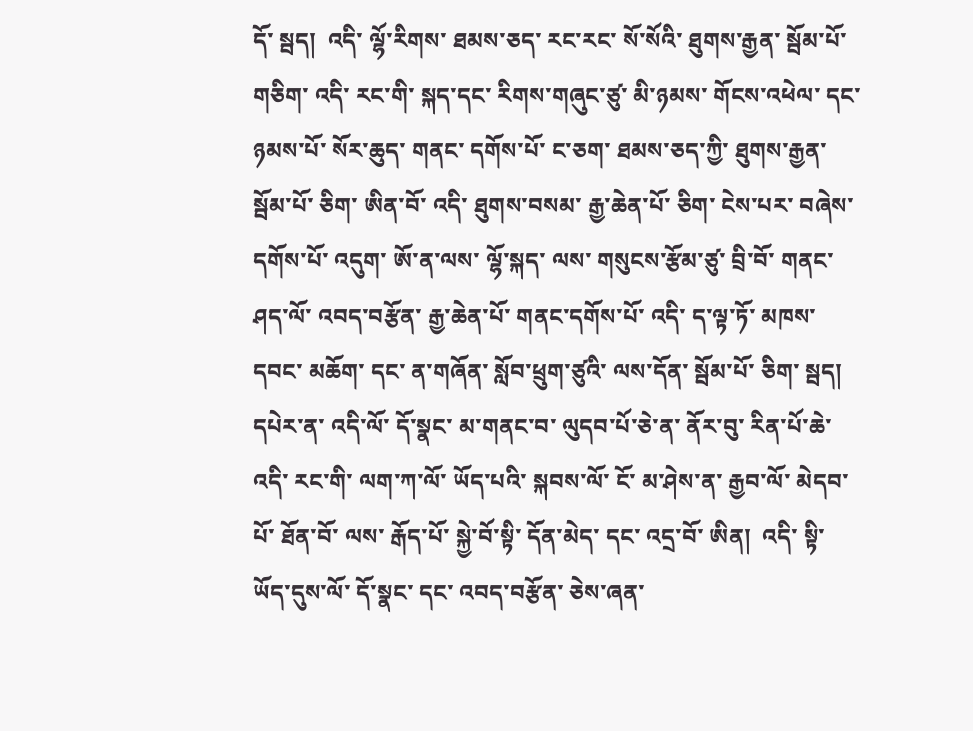དོ་ སྦད།  འདི་ ལྷོ་རིགས་ ཐམས་ཅད་ རང་རང་ སོ་སོའི་ ཐུགས་རྒྱན་ སྦོམ་པོ་ གཅིག་ འདི་ རང་གི་ སྐད་དང་ རིགས་གཞུང་ཙུ་ མི་ཉམས་ གོངས་འཕེལ་ དང་ ཉམས་པོ་ སོར་ཆུད་ གནང་ དགོས་པོ་ ང་ཅག་ ཐམས་ཅད་ཀྱི་ ཐུགས་རྒྱན་ སྦོམ་པོ་ ཅིག་ ཨིན་བོ་ འདི་ ཐུགས་བསམ་ རྒྱ་ཆེན་པོ་ ཅིག་ ངེས་པར་ བཞེས་དགོས་པོ་ འདུག་ ཨོ་ན་ལས་ ལྷོ་སྐད་ ལས་ གསུངས་རྩོམ་ཙུ་ བྲི་བོ་ གནང་ཤད་ལོ་ འབད་བརྩོན་ རྒྱ་ཆེན་པོ་ གནང་དགོས་པོ་ འདི་ ད་ལྟ་ཏོ་ མཁས་དབང་ མཆོག་ དང་ ན་གཞོན་ སློབ་ཕྲུག་ཙུའི་ ལས་དོན་ སྦོམ་པོ་ ཅིག་ སྦད། དཔེར་ན་ འདི་ལོ་ དོ་སྣང་ མ་གནང་བ་ ལུདབ་པོ་ཅེ་ན་ ནོར་བུ་ རིན་པོ་ཆེ་ འདི་ རང་གི་ ལག་ཀ་ལོ་ ཡོད་པའི་ སྐབས་ལོ་ ངོ་ མ་ཤེས་ན་ རྒྱབ་ལོ་ མེདབ་པོ་ ཐོན་བོ་ ལས་ རྒོད་པོ་ སྐྱེ་བོ་སྟི་ དོན་མེད་ དང་ འདྲ་བོ་ ཨིན།  འདི་ སྟི་ ཡོད་དུས་ལོ་ དོ་སྣང་ དང་ འབད་བརྩོན་ ཅེས་ཞན་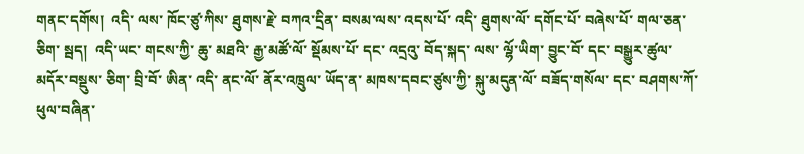གནང་དགོས།  འདི་ ལས་ ཁོང་ཙུ་ཀིས་ ཐུགས་རྗེ་ བཀའ་དྲིན་ བསམ་ལས་ འདས་པོ་ འདི་ ཐུགས་ལོ་ དགོང་པོ་ བཞེས་པོ་ གལ་ཅན་ ཅིག་ སྦད།  འདི་ཡང་ གངས་ཀྱི་ ཆུ་ མཐའི་ རྒྱ་མཚོ་ལོ་ སྡོམས་པོ་ དང་ འདྲའུ་ བོད་སྐད་ ལས་ ལྷོ་ཡིག་ བྱུང་བོ་ དང་ བསྒྱུར་ཚུལ་ མདོར་བསྡུས་ ཅིག་ བྲི་བོ་ ཨིན་ འདི་ ནང་ལོ་ ནོར་འཁྲུལ་ ཡོད་ན་ མཁས་དབང་ཙུས་ཀྱི་ སྐུ་མདུན་ལོ་ བཟོད་གསོལ་ དང་ བཤགས་ཀོ་ ཕུལ་བཞིན་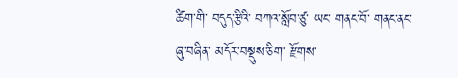ཚིག་གི་ བདུད་རྩིའི་ བཀའ་སློབ་ཙུ་ ཡང་ གནང་བོ་ གནང་ནང་ ཞུ་བཞིན་ མདོར་བསྡུས་ཅིག་ རྫོགས་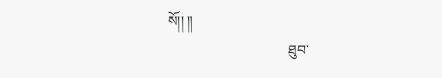སོ།། ༎
                                 ཐུབ་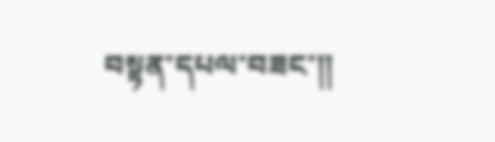བསྟན་དཔལ་བཟང་༎